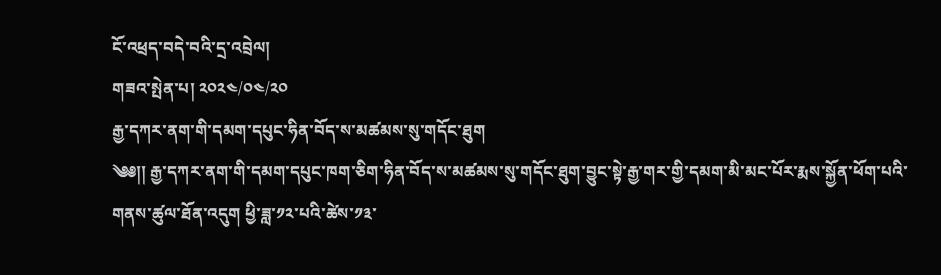ངོ་འཕྲད་བདེ་བའི་དྲ་འབྲེལ།
གཟའ་སྤེན་པ། ༢༠༢༤/༠༤/༢༠
རྒྱ་དཀར་ནག་གི་དམག་དཔུང་ཧིན་བོད་ས་མཚམས་སུ་གདོང་ཐུག
༄༅།། རྒྱ་དཀར་ནག་གི་དམག་དཔུང་ཁག་ཅིག་ཧིན་བོད་ས་མཚམས་སུ་གདོང་ཐུག་བྱུང་སྟེ་རྒྱ་གར་གྱི་དམག་མི་མང་པོར་རྨས་སྐྱོན་ཕོག་པའི་གནས་ཚུལ་ཐོན་འདུག ཕྱི་ཟླ་༡༢་པའི་ཚེས་༡༣་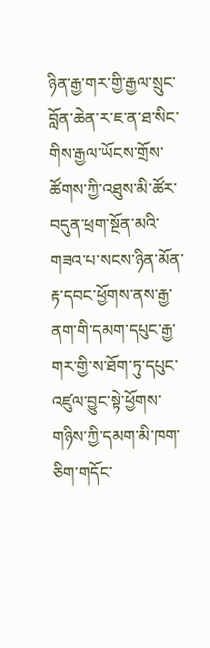ཉིན་རྒྱ་གར་གྱི་རྒྱལ་སྲུང་བློན་ཆེན་ར་ཇ་ན་ཐ་སིང་གིས་རྒྱལ་ཡོངས་གྲོས་ཚོགས་ཀྱི་འཐུས་མི་ཚོར་བདུན་ཕྲག་སྔོན་མའི་གཟའ་པ་སངས་ཉིན་མོན་རྟ་དབང་ཕྱོགས་ནས་རྒྱ་ནག་གི་དམག་དཔུང་རྒྱ་གར་གྱི་ས་ཐོག་ཏུ་དཔུང་འཛུལ་བྱུང་སྟེ་ཕྱོགས་གཉིས་ཀྱི་དམག་མི་ཁག་ཅིག་གདོང་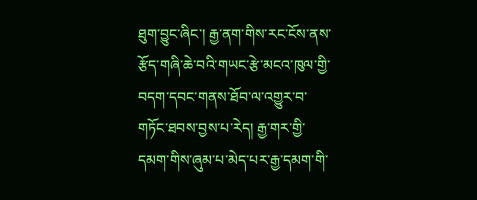ཐུག་བྱུང་ཞིང་། རྒྱ་ནག་གིས་རང་ངོས་ནས་རྩོད་གཞི་ཆེ་བའི་གཡང་རྩེ་མངའ་ཁུལ་གྱི་བདག་དབང་གནས་ཐོབ་ལ་འགྱུར་བ་གཏོང་ཐབས་བྱས་པ་རེད། རྒྱ་གར་གྱི་དམག་གིས་ཞུམ་པ་མེད་པར་རྒྱ་དམག་གི་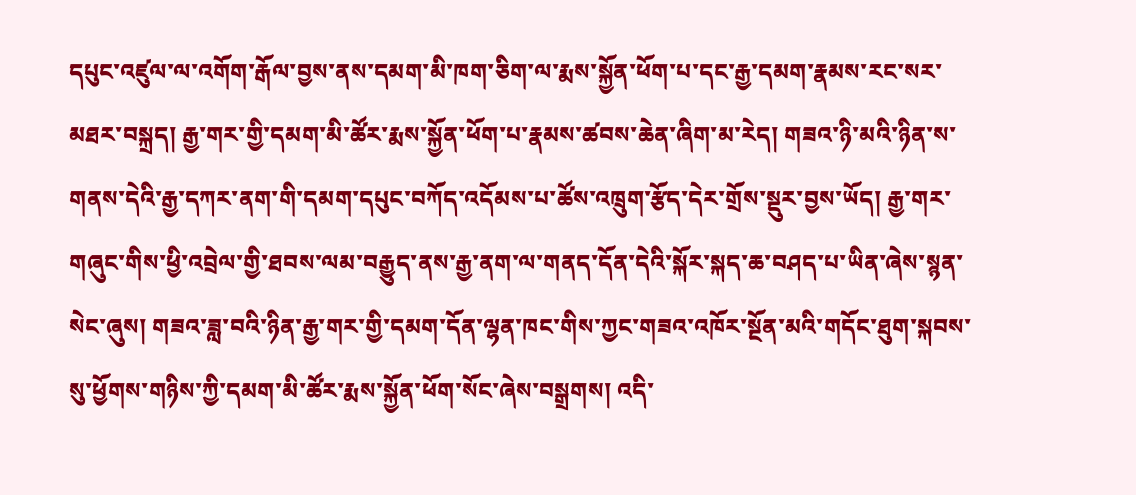དཔུང་འཛུལ་ལ་འགོག་རྒོལ་བྱས་ནས་དམག་མི་ཁག་ཅིག་ལ་རྨས་སྐྱོན་ཕོག་པ་དང་རྒྱ་དམག་རྣམས་རང་སར་མཐར་བསྐྲད། རྒྱ་གར་གྱི་དམག་མི་ཚོར་རྨས་སྐྱོན་ཕོག་པ་རྣམས་ཚབས་ཆེན་ཞིག་མ་རེད། གཟའ་ཉི་མའི་ཉིན་ས་གནས་དེའི་རྒྱ་དཀར་ནག་གི་དམག་དཔུང་བཀོད་འདོམས་པ་ཚོས་འཁྲུག་རྩོད་དེར་གྲོས་སྡུར་བྱས་ཡོད། རྒྱ་གར་གཞུང་གིས་ཕྱི་འབྲེལ་གྱི་ཐབས་ལམ་བརྒྱུད་ནས་རྒྱ་ནག་ལ་གནད་དོན་དེའི་སྐོར་སྐད་ཆ་བཤད་པ་ཡིན་ཞེས་སྙན་སེང་ཞུས། གཟའ་ཟླ་བའི་ཉིན་རྒྱ་གར་གྱི་དམག་དོན་ལྷན་ཁང་གིས་ཀྱང་གཟའ་འཁོར་སྔོན་མའི་གདོང་ཐུག་སྐབས་སུ་ཕྱོགས་གཉིས་ཀྱི་དམག་མི་ཚོར་རྨས་སྐྱོན་ཕོག་སོང་ཞེས་བསྒྲགས། འདི་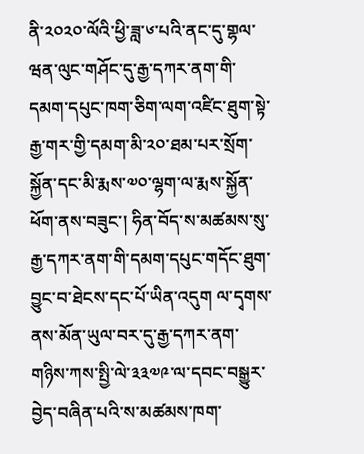ནི་༢༠༢༠་ལོའི་ཕྱི་ཟླ་༦་པའི་ནང་དུ་གྷལ་ཝན་ལུང་གཤོང་དུ་རྒྱ་དཀར་ནག་གི་དམག་དཔུང་ཁག་ཅིག་ལག་འཛིང་ཐུག་སྟེ་རྒྱ་གར་གྱི་དམག་མི་༢༠་ཐམ་པར་སྲོག་སྐྱོན་དང་མི་རྨས་༧༠་ལྷག་ལ་རྨས་སྐྱོན་ཕོག་ནས་བཟུང་། ཧིན་བོད་ས་མཚམས་སུ་རྒྱ་དཀར་ནག་གི་དམག་དཔུང་གདོང་ཐུག་བྱུང་བ་ཐེངས་དང་པོ་ཡིན་འདུག ལ་དྭགས་ནས་མོན་ཡུལ་བར་དུ་རྒྱ་དཀར་ནག་གཉིས་ཀས་སྤྱི་ལེ་༣༣༧༩་ལ་དབང་བསྒྱུར་བྱེད་བཞིན་པའི་ས་མཚམས་ཁག་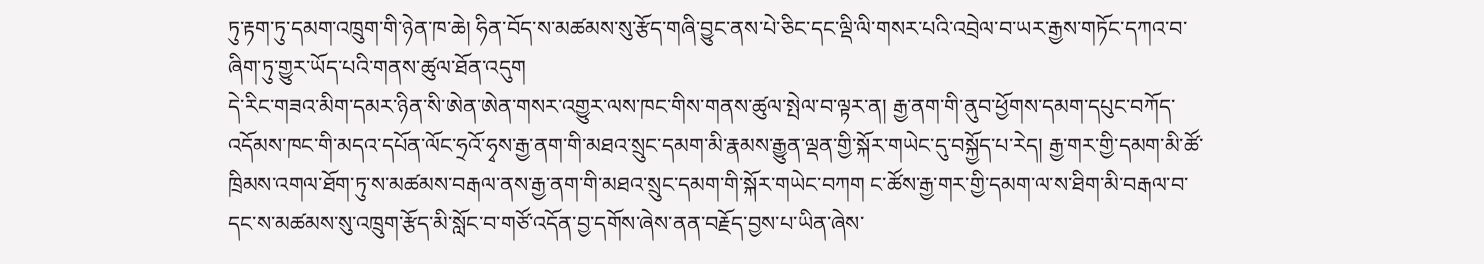ཏུ་རྟག་ཏུ་དམག་འཁྲུག་གི་ཉེན་ཁ་ཆེ། ཧིན་བོད་ས་མཚམས་སུ་རྩོད་གཞི་བྱུང་ནས་པེ་ཅིང་དང་ལྡི་ལི་གསར་པའི་འབྲེལ་བ་ཡར་རྒྱས་གཏོང་དཀའ་བ་ཞིག་ཏུ་གྱུར་ཡོད་པའི་གནས་ཚུལ་ཐོན་འདུག
དེ་རིང་གཟའ་མིག་དམར་ཉིན་སི་ཨེན་ཨེན་གསར་འགྱུར་ལས་ཁང་གིས་གནས་ཚུལ་སྤེལ་བ་ལྟར་ན། རྒྱ་ནག་གི་ནུབ་ཕྱོགས་དམག་དཔུང་བཀོད་འདོམས་ཁང་གི་མདའ་དཔོན་ལོང་ཧྲའོ་ཧྭས་རྒྱ་ནག་གི་མཐའ་སྲུང་དམག་མི་རྣམས་རྒྱུན་ལྡན་གྱི་སྐོར་གཡེང་དུ་བསྐྱོད་པ་རེད། རྒྱ་གར་གྱི་དམག་མི་ཚོ་ཁྲིམས་འགལ་ཐོག་ཏུ་ས་མཚམས་བརྒལ་ནས་རྒྱ་ནག་གི་མཐའ་སྲུང་དམག་གི་སྐོར་གཡེང་བཀག ང་ཚོས་རྒྱ་གར་གྱི་དམག་ལ་ས་ཐིག་མི་བརྒལ་བ་དང་ས་མཚམས་སུ་འཁྲུག་རྩོད་མི་སློང་བ་གཙོ་འདོན་བྱ་དགོས་ཞེས་ནན་བརྗོད་བྱས་པ་ཡིན་ཞེས་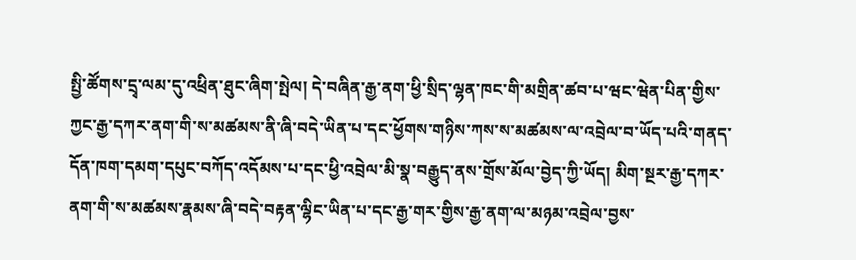སྤྱི་ཚོགས་དྲྭ་ལམ་དུ་འཕྲིན་ཐུང་ཞིག་སྤེལ། དེ་བཞིན་རྒྱ་ནག་ཕྱི་སྲིད་ལྷན་ཁང་གི་མགྲིན་ཚབ་པ་ཝང་ཝེན་པིན་གྱིས་ཀྱང་རྒྱ་དཀར་ནག་གི་ས་མཚམས་ནི་ཞི་བདེ་ཡིན་པ་དང་ཕྱོགས་གཉིས་ཀས་ས་མཚམས་ལ་འབྲེལ་བ་ཡོད་པའི་གནད་དོན་ཁག་དམག་དཔུང་བཀོད་འདོམས་པ་དང་ཕྱི་འབྲེལ་མི་སྣ་བརྒྱུད་ནས་གྲོས་མོལ་བྱེད་ཀྱི་ཡོད། མིག་སྔར་རྒྱ་དཀར་ནག་གི་ས་མཚམས་རྣམས་ཞི་བདེ་བརྟན་ལྷིང་ཡིན་པ་དང་རྒྱ་གར་གྱིས་རྒྱ་ནག་ལ་མཉམ་འབྲེལ་བྱས་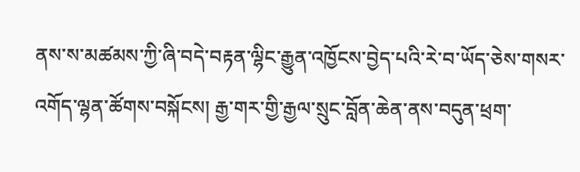ནས་ས་མཚམས་ཀྱི་ཞི་བདེ་བརྟན་ལྷིང་རྒྱུན་འཁྱོངས་བྱེད་པའི་རེ་བ་ཡོད་ཅེས་གསར་འགོད་ལྷན་ཚོགས་བསྐོངས། རྒྱ་གར་གྱི་རྒྱལ་སྲུང་བློན་ཆེན་ནས་བདུན་ཕྲག་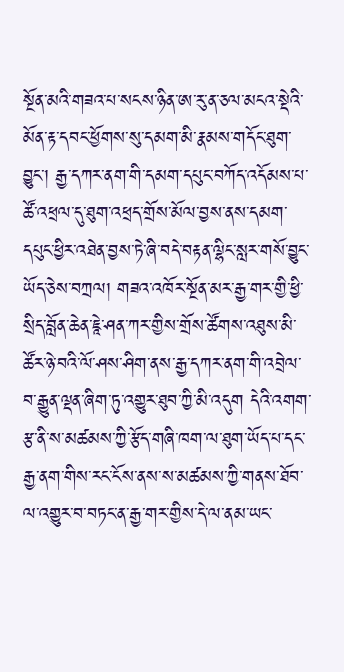སྔོན་མའི་གཟའ་པ་སངས་ཉིན་ཨ་རུ་ན་ཅལ་མངའ་སྡེའི་མོན་རྟ་དབང་ཕྱོགས་སུ་དམག་མི་རྣམས་གདོང་ཐུག་བྱུང་། རྒྱ་དཀར་ནག་གི་དམག་དཔུང་བཀོད་འདོམས་པ་ཚོ་འཕྲལ་དུ་ཐུག་འཕྲད་གྲོས་མོལ་བྱས་ནས་དམག་དཔུང་ཕྱིར་འཐེན་བྱས་ཏེ་ཞི་བདེ་བརྟན་ལྷིང་སླར་གསོ་བྱུང་ཡོད་ཅེས་བཀྲལ། གཟའ་འཁོར་སྔོན་མར་རྒྱ་གར་གྱི་ཕྱི་སྲིད་བློན་ཆེན་ཇཱེ་ཤན་ཀར་གྱིས་གྲོས་ཚོགས་འཐུས་མི་ཚོར་ཉེ་བའི་ལོ་ཤས་ཤིག་ནས་རྒྱ་དཀར་ནག་གི་འབྲེལ་བ་རྒྱུན་ལྡན་ཞིག་ཏུ་འགྱུར་ཐུབ་ཀྱི་མི་འདུག དེའི་འགག་རྩ་ནི་ས་མཚམས་ཀྱི་རྩོད་གཞི་ཁག་ལ་ཐུག་ཡོད་པ་དང་རྒྱ་ནག་གིས་རང་ངོས་ནས་ས་མཚམས་ཀྱི་གནས་ཐོབ་ལ་འགྱུར་བ་བཏང་ན་རྒྱ་གར་གྱིས་དེ་ལ་ནམ་ཡང་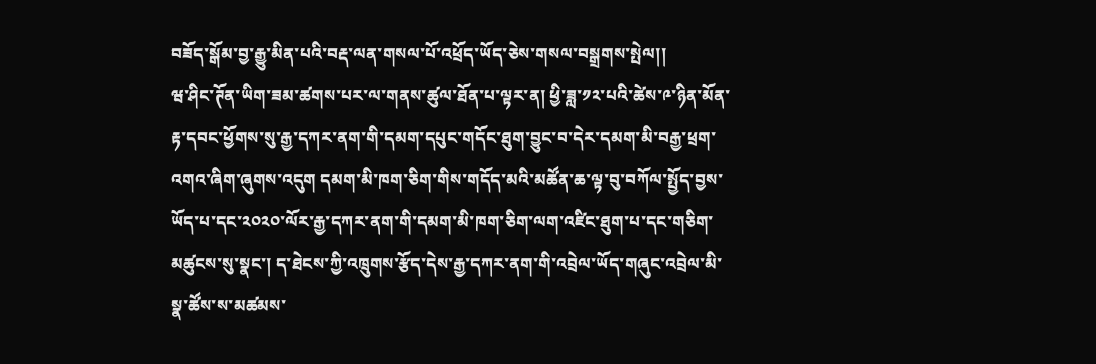བཟོད་སྒོམ་བྱ་རྒྱུ་མིན་པའི་བརྡ་ལན་གསལ་པོ་འཕྲོད་ཡོད་ཅེས་གསལ་བསྒྲགས་སྤེལ།།
ཝ་ཤིང་ཊོན་ཡིག་ཟམ་ཚགས་པར་ལ་གནས་ཚུལ་ཐོན་པ་ལྟར་ན། ཕྱི་ཟླ་༡༢་པའི་ཚེས་༩་ཉིན་མོན་རྟ་དབང་ཕྱོགས་སུ་རྒྱ་དཀར་ནག་གི་དམག་དཔུང་གདོང་ཐུག་བྱུང་བ་དེར་དམག་མི་བརྒྱ་ཕྲག་འགའ་ཞིག་ཞུགས་འདུག དམག་མི་ཁག་ཅིག་གིས་གདོད་མའི་མཚོན་ཆ་ལྟ་བུ་བཀོལ་སྤྱོད་བྱས་ཡོད་པ་དང་༢༠༢༠་ལོར་རྒྱ་དཀར་ནག་གི་དམག་མི་ཁག་ཅིག་ལག་འཛིང་ཐུག་པ་དང་གཅིག་མཚུངས་སུ་སྣང་། ད་ཐེངས་ཀྱི་འཁྲུགས་རྩོད་དེས་རྒྱ་དཀར་ནག་གི་འབྲེལ་ཡོད་གཞུང་འབྲེལ་མི་སྣ་ཚོས་ས་མཚམས་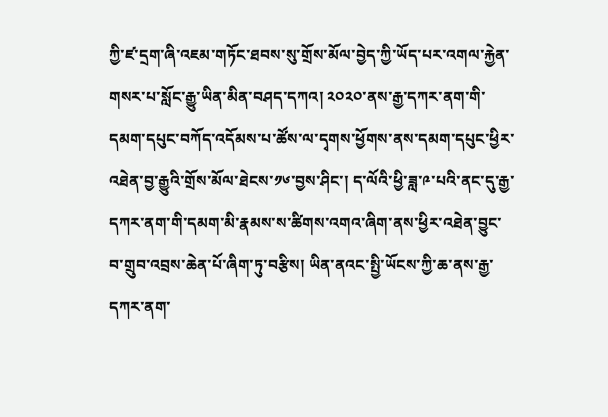ཀྱི་ཛ་དྲག་ཞི་འཇམ་གཏོང་ཐབས་སུ་གྲོས་མོལ་བྱེད་ཀྱི་ཡོད་པར་འགལ་རྐྱེན་གསར་པ་སློང་རྒྱུ་ཡིན་མིན་བཤད་དཀའ། ༢༠༢༠་ནས་རྒྱ་དཀར་ནག་གི་དམག་དཔུང་བཀོད་འདོམས་པ་ཚོས་ལ་དྭགས་ཕྱོགས་ནས་དམག་དཔུང་ཕྱིར་འཐེན་བྱ་རྒྱུའི་གྲོས་མོལ་ཐེངས་༡༦་བྱས་ཤིང་། ད་ལོའི་ཕྱི་ཟླ་༩་པའི་ནང་དུ་རྒྱ་དཀར་ནག་གི་དམག་མི་རྣམས་ས་ཚིགས་འགའ་ཞིག་ནས་ཕྱིར་འཐེན་བྱུང་བ་གྲུབ་འབྲས་ཆེན་པོ་ཞིག་ཏུ་བརྩིས། ཡིན་ནའང་སྤྱི་ཡོངས་ཀྱི་ཆ་ནས་རྒྱ་དཀར་ནག་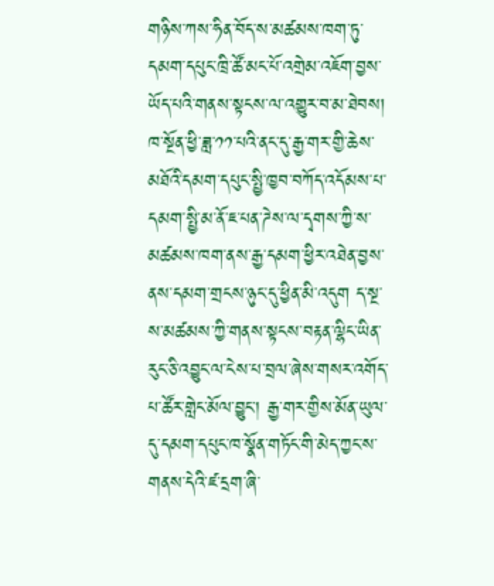གཉིས་ཀས་ཧིན་བོད་ས་མཚམས་ཁག་ཏུ་དམག་དཔུང་ཁྲི་ཚོ་མང་པོ་འགྲེམ་འཇོག་བྱས་ཡོད་པའི་གནས་སྟངས་ལ་འགྱུར་བ་མ་ཐེབས། ཁ་སྔོན་ཕྱི་ཟླ་༡༡་པའི་ནང་དུ་རྒྱ་གར་གྱི་ཆེས་མཐོའི་དམག་དཔུང་སྤྱི་ཁྱབ་བཀོད་འདོམས་པ་དམག་སྤྱི་མ་ནོ་ཇ་པན་ཌེས་ལ་དྭགས་ཀྱི་ས་མཚམས་ཁག་ནས་རྒྱ་དམག་ཕྱིར་འཐེན་བྱས་ནས་དམག་གྲངས་ཉུང་དུ་ཕྱིན་མི་འདུག ད་སྔ་ས་མཚམས་ཀྱི་གནས་སྟངས་བརྟན་ལྷིང་ཡིན་རུང་ཅི་འབྱུང་ལ་ངེས་པ་བྲལ་ཞེས་གསར་འགོད་པ་ཚོར་གླེང་མོལ་བྱུང་། རྒྱ་གར་གྱིས་མོན་ཡུལ་དུ་དམག་དཔུང་ཁ་སྣོན་གཏོང་གི་མེད་ཀྱང་ས་གནས་དེའི་ཛ་དྲག་ཞི་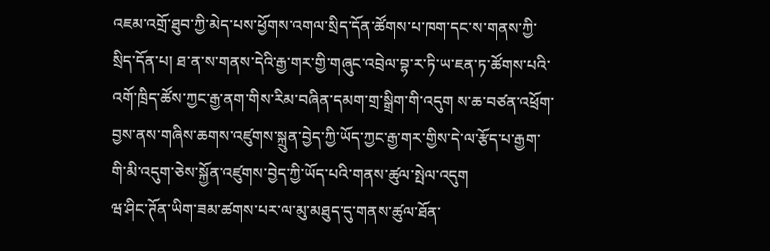འཇམ་འགྲོ་ཐུབ་ཀྱི་མེད་པས་ཕྱོགས་འགལ་སྲིད་དོན་ཚོགས་པ་ཁག་དང་ས་གནས་ཀྱི་སྲིད་དོན་པ། ཐ་ན་ས་གནས་དེའི་རྒྱ་གར་གྱི་གཞུང་འབྲེལ་བྷ་ར་ཏི་ཡ་ཇན་ཏ་ཚོགས་པའི་འགོ་ཁྲིད་ཚོས་ཀྱང་རྒྱ་ནག་གིས་རིམ་བཞིན་དམག་གྲ་སྒྲིག་གི་འདུག ས་ཆ་བཙན་འཕྲོག་བྱས་ནས་གཞིས་ཆགས་འཛུགས་སྐྲུན་བྱེད་ཀྱི་ཡོད་ཀྱང་རྒྱ་གར་གྱིས་དེ་ལ་རྩོད་པ་རྒྱག་གི་མི་འདུག་ཅེས་སྐྱོན་འཛུགས་བྱེད་ཀྱི་ཡོད་པའི་གནས་ཚུལ་སྤེལ་འདུག
ཝ་ཤིང་ཊོན་ཡིག་ཟམ་ཚགས་པར་ལ་མུ་མཐུད་དུ་གནས་ཚུལ་ཐོན་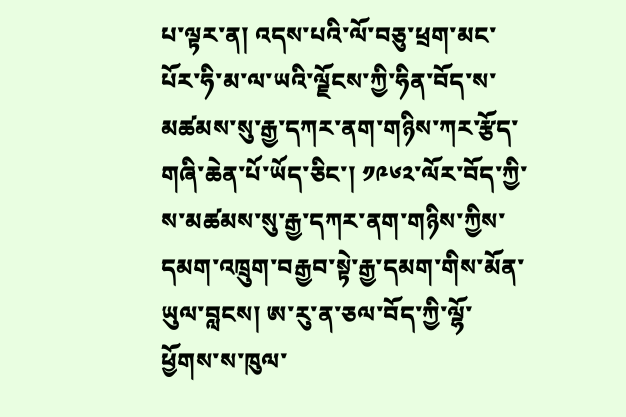པ་ལྟར་ན། འདས་པའི་ལོ་བཅུ་ཕྲག་མང་པོར་ཧི་མ་ལ་ཡའི་ལྗོངས་ཀྱི་ཧིན་བོད་ས་མཚམས་སུ་རྒྱ་དཀར་ནག་གཉིས་ཀར་རྩོད་གཞི་ཆེན་པོ་ཡོད་ཅིང་། ༡༩༦༢་ལོར་བོད་ཀྱི་ས་མཚམས་སུ་རྒྱ་དཀར་ནག་གཉིས་ཀྱིས་དམག་འཁྲུག་བརྒྱབ་སྟེ་རྒྱ་དམག་གིས་མོན་ཡུལ་བླངས། ཨ་རུ་ན་ཅལ་བོད་ཀྱི་ལྷོ་ཕྱོགས་ས་ཁུལ་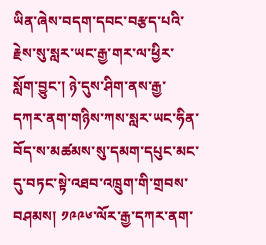ཡིན་ཞེས་བདག་དབང་བརྩད་པའི་རྗེས་སུ་སླར་ཡང་རྒྱ་གར་ལ་ཕྱིར་སློག་བྱུང་། ཉེ་དུས་ཤིག་ནས་རྒྱ་དཀར་ནག་གཉིས་ཀས་སླར་ཡང་ཧིན་བོད་ས་མཚམས་སུ་དམག་དཔུང་མང་དུ་བཏང་སྟེ་འཐབ་འཁྲུག་གི་གྲབས་བཤམས། ༡༩༩༦་ལོར་རྒྱ་དཀར་ནག་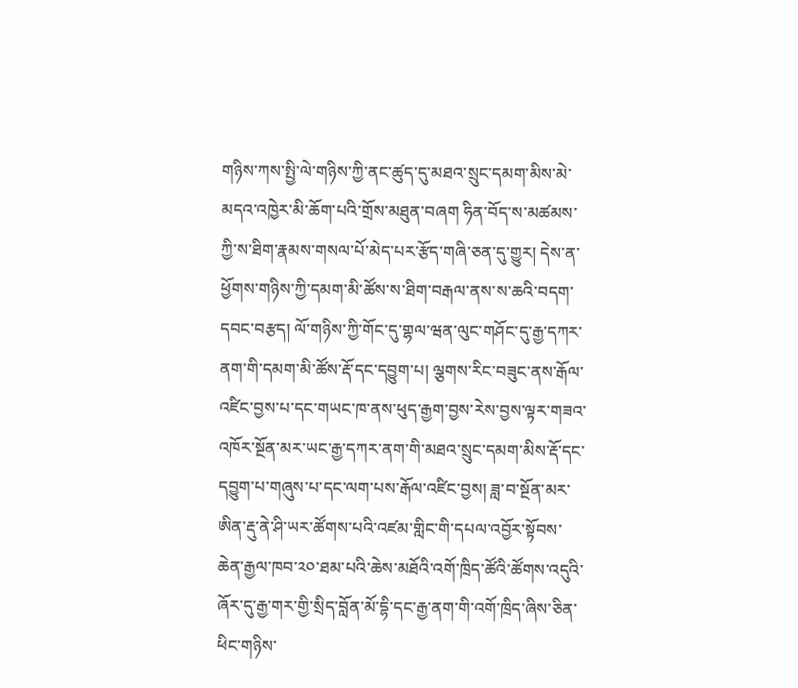གཉིས་ཀས་སྤྱི་ལེ་གཉིས་ཀྱི་ནང་ཚུད་དུ་མཐའ་སྲུང་དམག་མིས་མེ་མདའ་འཁྱེར་མི་ཆོག་པའི་གྲོས་མཐུན་བཞག ཧིན་བོད་ས་མཚམས་ཀྱི་ས་ཐིག་རྣམས་གསལ་པོ་མེད་པར་རྩོད་གཞི་ཅན་དུ་གྱུར། དེས་ན་ཕྱོགས་གཉིས་ཀྱི་དམག་མི་ཚོས་ས་ཐིག་བརྒལ་ནས་ས་ཆའི་བདག་དབང་བརྩད། ལོ་གཉིས་ཀྱི་གོང་དུ་གྷལ་ཝན་ལུང་གཤོང་དུ་རྒྱ་དཀར་ནག་གི་དམག་མི་ཚོས་རྡོ་དང་དབྱུག་པ། ལྕགས་རིང་བཟུང་ནས་རྒོལ་འཛིང་བྱས་པ་དང་གཡང་ཁ་ནས་ཕུད་རྒྱག་བྱས་རེས་བྱས་ལྟར་གཟའ་འཁོར་སྔོན་མར་ཡང་རྒྱ་དཀར་ནག་གི་མཐའ་སྲུང་དམག་མིས་རྡོ་དང་དབྱུག་པ་གཞུས་པ་དང་ལག་པས་རྒོལ་འཛིང་བྱས། ཟླ་བ་སྔོན་མར་ཨིན་རྡུ་ནེ་ཤི་ཡར་ཚོགས་པའི་འཛམ་གླིང་གི་དཔལ་འབྱོར་སྟོབས་ཆེན་རྒྱལ་ཁབ་༢༠་ཐམ་པའི་ཆེས་མཐོའི་འགོ་ཁྲིད་ཚོའི་ཚོགས་འདུའི་ཞོར་དུ་རྒྱ་གར་གྱི་སྲིད་བློན་མོ་དྷི་དང་རྒྱ་ནག་གི་འགོ་ཁྲིད་ཞིས་ཅིན་ཕིང་གཉིས་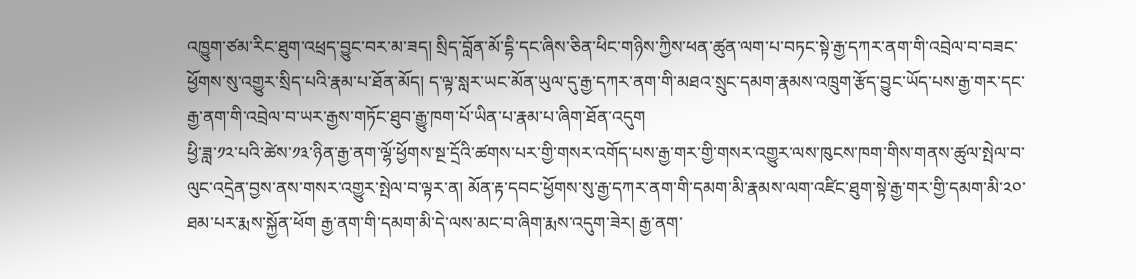འཁྱུག་ཙམ་རིང་ཐུག་འཕྲད་བྱུང་བར་མ་ཟད། སྲིད་བློན་མོ་དྷི་དང་ཞིས་ཅིན་ཕིང་གཉིས་ཀྱིས་ཕན་ཚུན་ལག་པ་བཏང་སྟེ་རྒྱ་དཀར་ནག་གི་འབྲེལ་བ་བཟང་ཕྱོགས་སུ་འགྱུར་སྲིད་པའི་རྣམ་པ་ཐོན་མོད། ད་ལྟ་སླར་ཡང་མོན་ཡུལ་དུ་རྒྱ་དཀར་ནག་གི་མཐའ་སྲུང་དམག་རྣམས་འཁྲུག་རྩོད་བྱུང་ཡོད་པས་རྒྱ་གར་དང་རྒྱ་ནག་གི་འབྲེལ་བ་ཡར་རྒྱས་གཏོང་ཐུབ་རྒྱུ་ཁག་པོ་ཡིན་པ་རྣམ་པ་ཞིག་ཐོན་འདུག
ཕྱི་ཟླ་༡༢་པའི་ཚེས་༡༣་ཉིན་རྒྱ་ནག་ལྷོ་ཕྱོགས་སྔ་དྲོའི་ཚགས་པར་གྱི་གསར་འགོད་པས་རྒྱ་གར་གྱི་གསར་འགྱུར་ལས་ཁུངས་ཁག་གིས་གནས་ཚུལ་སྤེལ་བ་ལུང་འདྲེན་བྱས་ནས་གསར་འགྱུར་སྤེལ་བ་ལྟར་ན། མོན་རྟ་དབང་ཕྱོགས་སུ་རྒྱ་དཀར་ནག་གི་དམག་མི་རྣམས་ལག་འཛིང་ཐུག་སྟེ་རྒྱ་གར་གྱི་དམག་མི་༢༠་ཐམ་པར་རྨས་སྐྱོན་ཕོག རྒྱ་ནག་གི་དམག་མི་དེ་ལས་མང་བ་ཞིག་རྨས་འདུག་ཟེར། རྒྱ་ནག་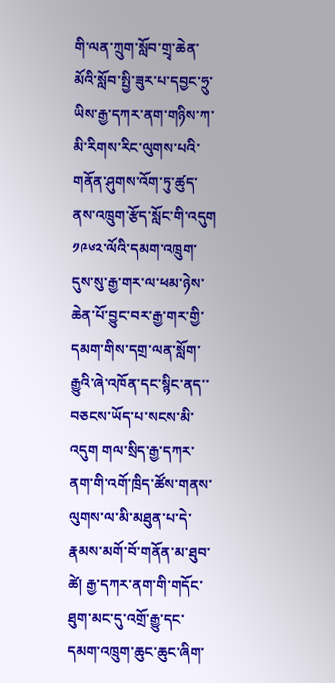གི་ལན་ཀྲུག་སློབ་གྲྭ་ཆེན་མོའི་སློབ་སྤྱི་ཟུར་པ་དབྱང་ཧྲུ་ཡིས་རྒྱ་དཀར་ནག་གཉིས་ཀ་མི་རིགས་རིང་ལུགས་པའི་གནོན་ཤུགས་འོག་ཏུ་ཚུད་ནས་འཁྲུག་རྩོད་སློང་གི་འདུག ༡༩༦༢་ལོའི་དམག་འཁྲུག་དུས་སུ་རྒྱ་གར་ལ་ཕམ་ཉེས་ཆེན་པོ་བྱུང་བར་རྒྱ་གར་གྱི་དམག་གིས་དགྲ་ལན་སློག་རྒྱུའི་ཞེ་འཁོན་དང་སྙིང་ནད་་བཅངས་ཡོད་པ་སངས་མི་འདུག གལ་སྲིད་རྒྱ་དཀར་ནག་གི་འགོ་ཁྲིད་ཚོས་གནས་ལུགས་ལ་མི་མཐུན་པ་དེ་རྣམས་མགོ་བོ་གནོན་མ་ཐུབ་ཚེ། རྒྱ་དཀར་ནག་གི་གདོང་ཐུག་མང་དུ་འགྲོ་རྒྱུ་དང་དམག་འཁྲུག་ཆུང་ཆུང་ཞིག་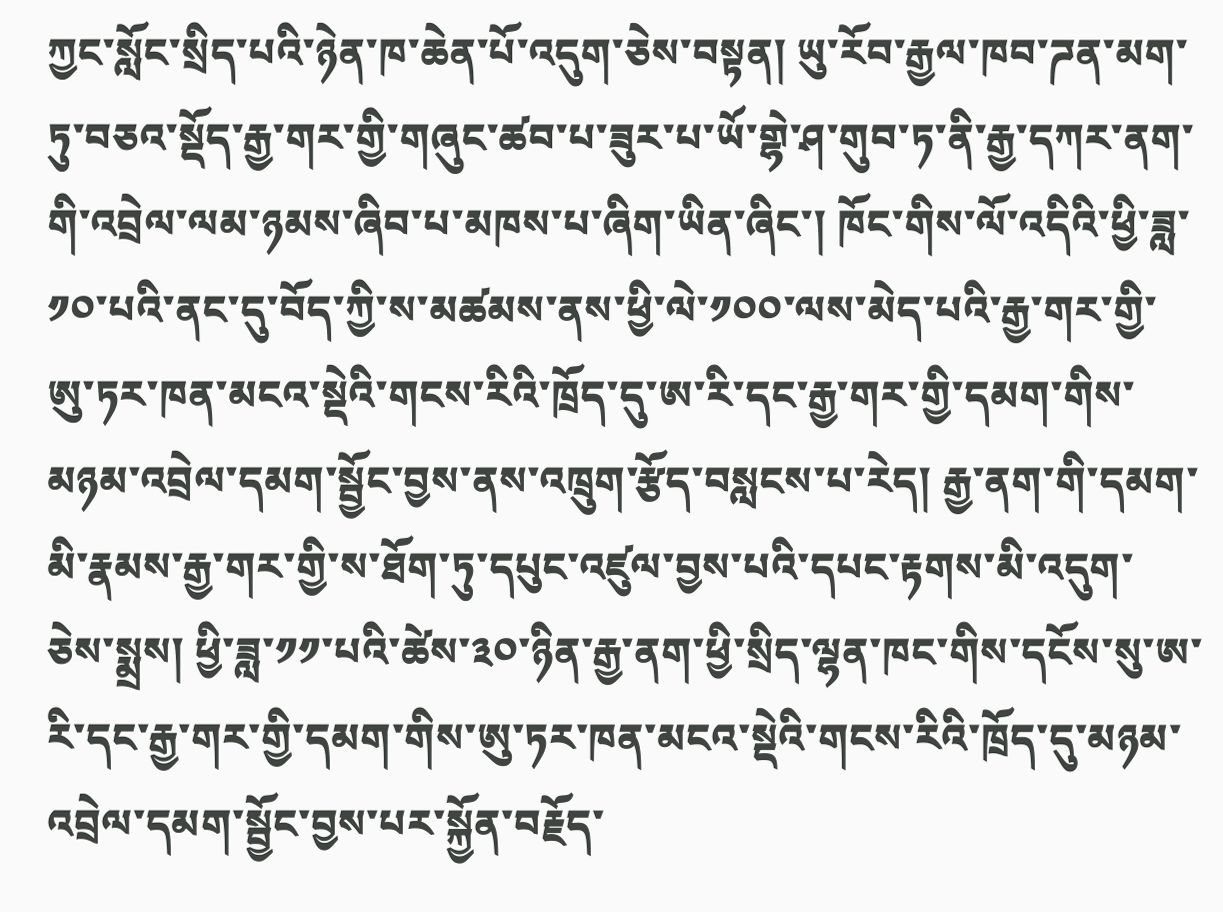ཀྱང་སློང་སྲིད་པའི་ཉེན་ཁ་ཆེན་པོ་འདུག་ཅེས་བསྟན། ཡུ་རོབ་རྒྱལ་ཁབ་ཌན་མག་ཏུ་བཅའ་སྡོད་རྒྱ་གར་གྱི་གཞུང་ཚབ་པ་ཟུར་པ་ཡོ་གྷེ་ཤ་གུབ་ཏ་ནི་རྒྱ་དཀར་ནག་གི་འབྲེལ་ལམ་ཉམས་ཞིབ་པ་མཁས་པ་ཞིག་ཡིན་ཞིང་། ཁོང་གིས་ལོ་འདིའི་ཕྱི་ཟླ་༡༠་པའི་ནང་དུ་བོད་ཀྱི་ས་མཚམས་ནས་ཕྱི་ལེ་༡༠༠་ལས་མེད་པའི་རྒྱ་གར་གྱི་ཨུ་ཏར་ཁན་མངའ་སྡེའི་གངས་རིའི་ཁྲོད་དུ་ཨ་རི་དང་རྒྱ་གར་གྱི་དམག་གིས་མཉམ་འབྲེལ་དམག་སྦྱོང་བྱས་ནས་འཁྲུག་རྩོད་བསླངས་པ་རེད། རྒྱ་ནག་གི་དམག་མི་རྣམས་རྒྱ་གར་གྱི་ས་ཐོག་ཏུ་དཔུང་འཛུལ་བྱས་པའི་དཔང་རྟགས་མི་འདུག་ཅེས་སྨྲས། ཕྱི་ཟླ་༡༡་པའི་ཚེས་༣༠་ཉིན་རྒྱ་ནག་ཕྱི་སྲིད་ལྷན་ཁང་གིས་དངོས་སུ་ཨ་རི་དང་རྒྱ་གར་གྱི་དམག་གིས་ཨུ་ཏར་ཁན་མངའ་སྡེའི་གངས་རིའི་ཁྲོད་དུ་མཉམ་འབྲེལ་དམག་སྦྱོང་བྱས་པར་སྐྱོན་བརྗོད་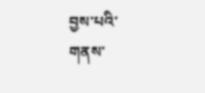བྱས་པའི་གནས་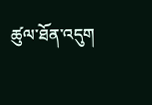ཚུལ་ཐོན་འདུག